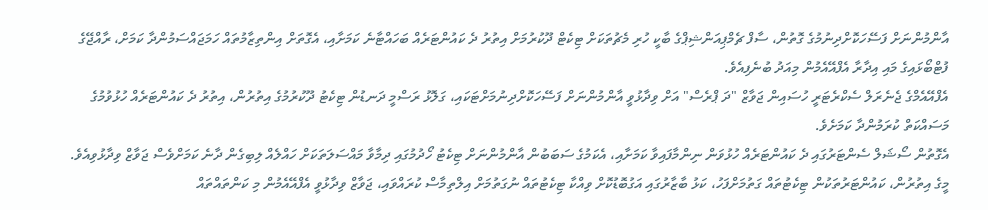އާންމުންނަށް ފަސޭހަކޮށްދިނުމުގެ ގޮތުން، ސާފް ޗެމްޕިއަންޝިޕްގެ ބާކީ ހުރި މެޗުތަކަށް ޓިކެޓް ދޫކުރުމަށް އިތުރު ދެ ކައުންޓަރެއް ބަހައްޓާނެ ކަމަށާއި، އެގޮތަށް އިންތިޒާމުތައް ހަމަޖައްސަމުންދާ ކަމަށް، ރާއްޖޭގެ ފުޓްބޯޅައިގެ މައި އިދާރާ އެފްއޭއެމުން މިއަދު ބުނެފިއެވެ.
އެފްއޭއެމްގެ ޖެނެރަލް ސެކްރެޓަރީ ހުސައިން ޖަވާޒް "ދަ ޕްރެސް" އަށް ވިދާޅުވީ އާންމުންނަށް ފަސޭހަކޮށްދިނުމަށްޓަކައި، ގަލޮޅު ރަސްމީ ދަނޑުން ޓިކެޓު ދޫކުރުމުގެ އިތުރުން، އިތުރު ދެ ކައުންޓަރެއް ހުޅުވުމުގެ މަސައްކަތް ކުރަމުންދާ ކަމަށެވެ.
އެގޮތުން ސޯޝަލް ސެންޓަރުގައި ދެ ކައުންޓަރެއް ހުޅުވަން ނިންމާފައިވާ ކަމަށާއި، އެކަމުގެ ސަބަބުން އާންމުންނަށް ޓިކެޓު ހޯދުމުގައި ދިމާވާ މައްސަލަތަކަށް ހައްލެއް ލިބިގެން ދާނެ ކަމަށްވެސް ޖަވާޒް ވިދާޅުވިއެވެ.
މީގެ އިތުރުން، ކައުންޓަރުތަކުން ޓިކެޓުތައް ގަތުމަށްފަހު، ކަޅު ބާޒާރުގައި އަގުބޮޑުކޮށް ވިއްކާ ޓިކެޓުތައް ނުގަތުމަށް އިލްތިމާސް ކުރައްވައި، ޖަވާޒް ވިދާޅުވީ އެފްއޭއެމުން މި ކަންތައްތައް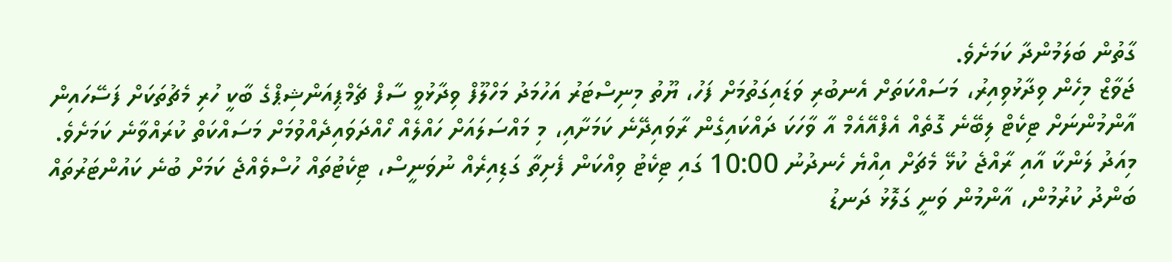ގާތުން ބަލަމުންދާ ކަމަށެވެ.
ޖަވާޒް މިހެން ވިދާޅުވިއިރު، މަސައްކަތަށް އެނބުރި ވަޑައިގަތުމަށް ފަހު، ޔޫތު މިނިސްޓަރު އަހުމަދު މަހްލޫފް ވިދާޅުވީ ސާފް ޗެމްޕިއަންޝިޕްގެ ބާކީ ހުރި މެޗުތަކަށް ފަސޭހައިން އާންމުންނަށް ޓިކެޓް ލިބޭނެ ގޮތެއް އެފްއޭއެމް އާ ވާހަކަ ދައްކައިގެން ރާވައިދޭނެ ކަމަށާއި، މި މައްސަލައަށް ހައްލެއް ހޯއްދަވައިދެއްވުމަށް މަސައްކަތް ކުރައްވާނެ ކަމަށެވެ.
މިއަދު ލަންކާ އާއި ރާއްޖެ ކުޅޭ މެޗަށް އިއްޔެ ހެނދުނު 10:00 ގައި ޓިކެޓު ވިއްކަން ފެށިތާ ގަޑިއިރެއް ނުވަނީސް، ޓިކެޓުތައް ހުސްވެއްޖެ ކަމަށް ބުނެ ކައުންޓަރުތައް ބަންދު ކުރުމުން، އާންމުން ވަނީ ގަލޮޅު ދަނޑު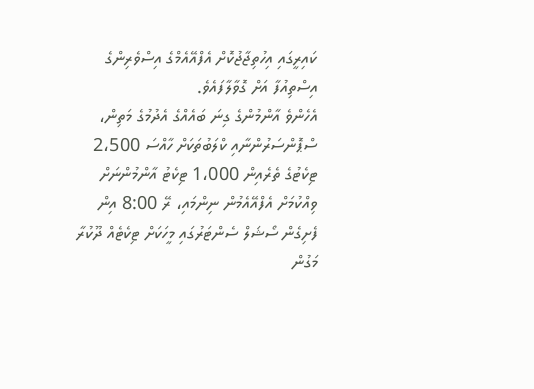ކައިރީގައި އިހުތިޖާޖުކޮށް އެފްއޭއެމްގެ އިސްވެރިންގެ އިސްތިއުފާ އަށް ގޮވާލާފައެވެ.
އެހެންވެ އާންމުންގެ ގިނަ ބައެއްގެ އެދުމުގެ މަތިން، ސްޕޮންސަރުންނާއި ކްލަބުތަކަށް ހާއްސަ 2،500 ޓިކެޓުގެ ތެރެއިން 1،000 ޓިކެޓު އާންމުންނަށް ވިއްކުމަށް އެފްއޭއެމުން ނިންމައި، ރޭ 8:00 އިން ފެށިގެން ސޯޝަލް ސެންޓަރުގައި މީހަކަށް ޓިކެޓެއް ދޫކުރާ މަގުން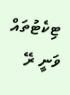ޓިކެޓުތައް ވަނީ ރޭ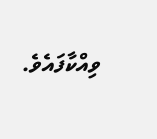ވިއްކާފައެވެ.